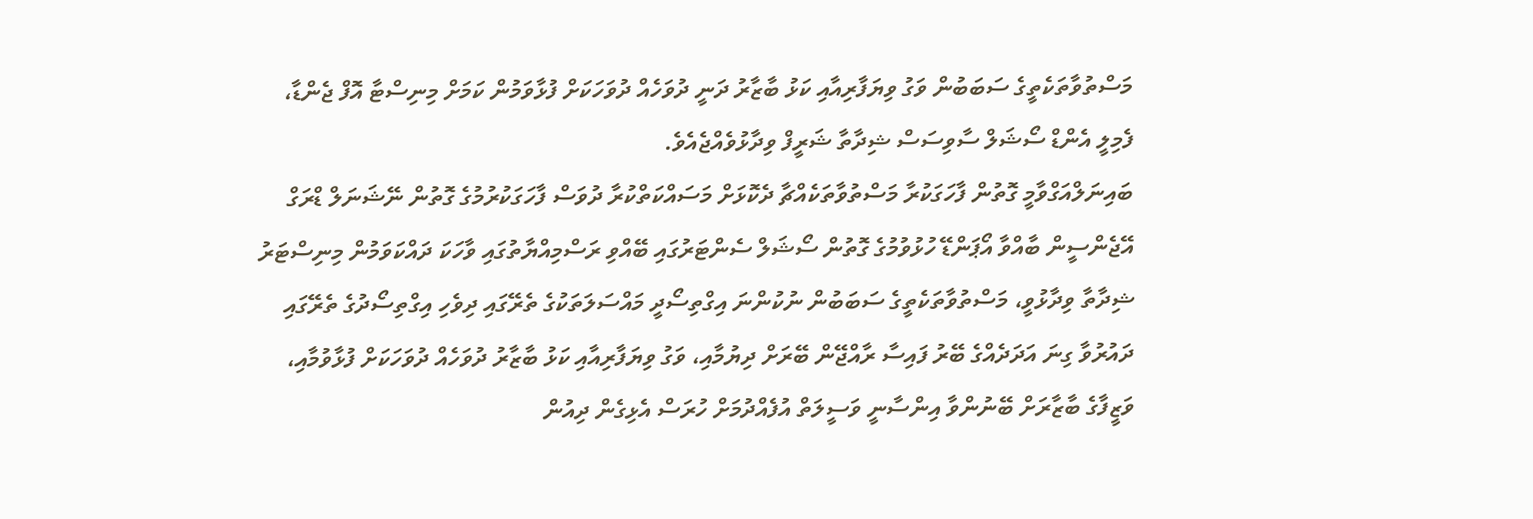މަސްތުވާތަކެތީގެ ސަބަބުން ވަގު ވިޔަފާރިއާއި ކަޅު ބާޒާރު ދަނީ ދުވަހެއް ދުވަހަކަށް ފުޅާވަމުން ކަމަށް މިނިސްޓާ އޮފް ޖެންޑާ، ފެމިލީ އެންޑް ސޯޝަލް ސާވިސަސް ޝިދާތާ ޝަރީފް ވިދާޅުވެއްޖެއެވެ.
ބައިނަލްއަގްވާމީ ގޮތުން ފާހަގަކުރާ މަސްތުވާތަކެއްޗާ ދެކޮޅަށް މަސައްކަތްކުރާ ދުވަސް ފާހަގަކުރުމުގެ ގޮތުން ނޭޝަނަލް ޑްރަގް އޭޖެންސީން ބާއްވާ އޯޕަންޑޭ ހުޅުވުމުގެ ގޮތުން ސޯޝަލް ސެންޓަރުގައި ބޭއްވި ރަސްމިއްޔާތުގައި ވާހަކަ ދައްކަވަމުން މިނިސްޓަރު ޝިދާތާ ވިދާޅުވީ، މަސްތުވާތަކެތީގެ ސަބަބުން ނުކުންނަ އިގްތިސޯދީ މައްސަލަތަކުގެ ތެރޭގައި ދިވެހި އިގްތިސޯދުގެ ތެރޭގައި ދައުރުވާ ގިނަ އަދަދެއްގެ ބޭރު ފައިސާ ރާއްޖޭން ބޭރަށް ދިޔުމާއި، ވަގު ވިޔަފާރިއާއި ކަޅު ބާޒާރު ދުވަހެއް ދުވަހަކަށް ފުޅާވުމާއި، ވަޒީފާގެ ބާޒާރަށް ބޭނުންވާ އިންސާނީ ވަސީލަތް އުފެއްދުމަށް ހުރަސް އެޅިގެން ދިއުން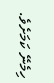ހިމެނޭ ކަމަށެވެ.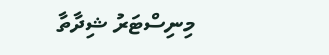މިނިސްޓަރު ޝިދާތާ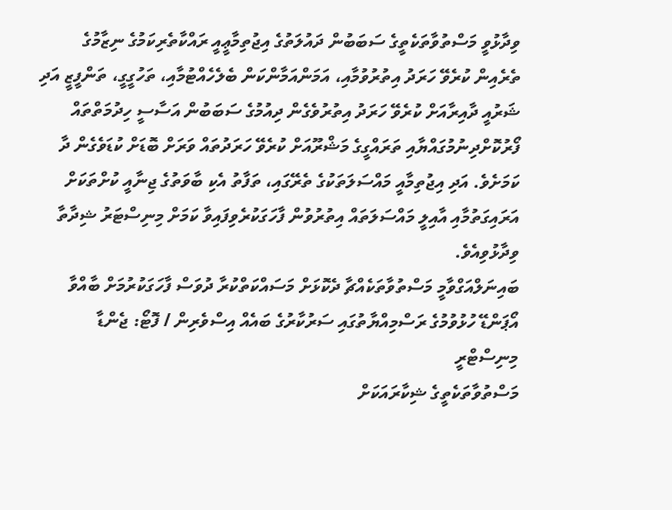ވިދާޅުވީ މަސްތުވާތަކެތީގެ ސަބަބުން ދައުލަތުގެ އިޖުތިމާޢީއީ ރައްކާތެރިކަމުގެ ނިޒާމުގެ ތެރެއިން ކުރެވޭ ހަރަދު އިތުރުވުމާއި، އަމަންއަމާންކަން ބެލެހެއްޓުމާއި، ތަހުގީގީ، ތަންފީޒީ އަދި ޝަރުއީ ދާއިރާއަށް ކުރެވޭ ހަރަދު އިތުރުވެގެން ދިއުމުގެ ސަބަބުން އަސާސީ ހިދުމަތްތައް ފޯރުކޮށްދިނުމުގައްޔާއި ތަރައްގީގެ މަޝްރޫއަށް ކުރެވޭ ހަރަދުތައް ވަރަށް ބޮޑަށް ކުޑަވެގެން ދާ ކަމަށެވެ. އަދި އިޖުތިމާއީ މައްސަލަތަކުގެ ތެރޭގައި، ތަފާތު އެކި ބާވަތުގެ ޖިނާއީ ކުށްތަކަށް އަރައިގަތުމާއި އާއިލީ މައްސަލަތައް އިތުރުވުން ފާހަގަކުރެވިފައިވާ ކަމަށް މިނިސްޓަރު ޝިދާތާ ވިދާޅުވިއެވެ.
ބައިނަލްއަގްވާމީ މަސްތުވާތަކެއްޗާ ދެކޮޅަށް މަސައްކަތްކުރާ ދުވަސް ފާހަގަކުރުމަށް ބާއްވާ އޯޕަންޑޭ ހުޅުވުމުގެ ރަސްމިއްޔާތުގައި ސަރުކާރުގެ ބައެއް އިސްވެރިން / ފޮޓޯ: ޖެންޑާ މިނިސްޓްރީ
މަސްތުވާތަކެތީގެ ޝިކާރައަކަށް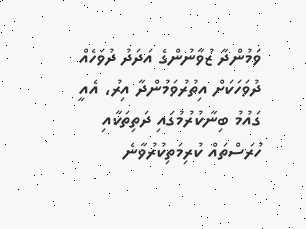ވަމުންދާ ޒުވާނުންގެ އަދަދު ދުވަހެއް ދުވަހަކަށް އިތުރުވަމުންދާ އިރު، އެއީ ގައުމު ބިނާކުރުމުގައި ދަތިތަކާއި ހުރަސްތައް ކުރިމަތިކުރުވާނެ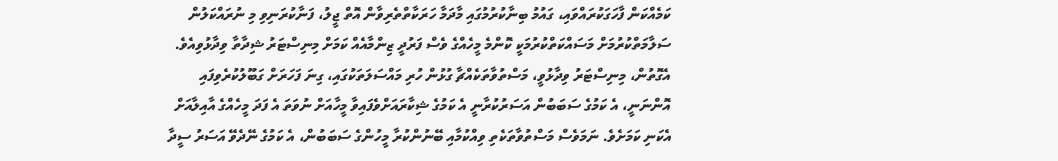ކަމެއްކަން ފާހަގަކުރައްވައި، ގައުމު ބިނާކުރުމުގައި މާދަމާ ހަރަކާތްތެރިވާން އޮތް ޖީލު، ފަނާކުރަނިވި މި ނުރައްކަލުން ސަލާމަތްކުރުމަށް މަސައްކަތްކުރުމަކީ ކޮންމެ މީހެއްގެ ވެސް ފަރުދީ ޒިންމާއެއް ކަމަށް މިނިސްޓަރު ޝިދާތާ ވިދާޅުވިއެވެ. އެގޮތުން، މިނިސްޓަރު ވިދާޅުވީ، މަސްތުވާތަކެއްޗާ ގުޅުން ހުރި މައްސަލަތަކުގައި، ގިނަ ފަހަރަށް ގަބޫލުކުރެވިފައި އޮންނަނީ، އެ ކަމުގެ ސަބަބުން އަސަރުކުރާނީ އެ ކަމުގެ ޝިކާރައަށްވެފައިވާ މީހާއަށް ނުވަތަ އެ ފަދަ މީހެއްގެ އާއިލާއަށް އެކަނި ކަމަށެވެ. ނަމަވެސް މަސްތުވާތަކެތި ވިއްކުމާއި ބޭނުންކުރާ މީހުންގެ ސަބަބުން، އެ ކަމުގެ ނޭދެވޭ އަސަރު ސީދާ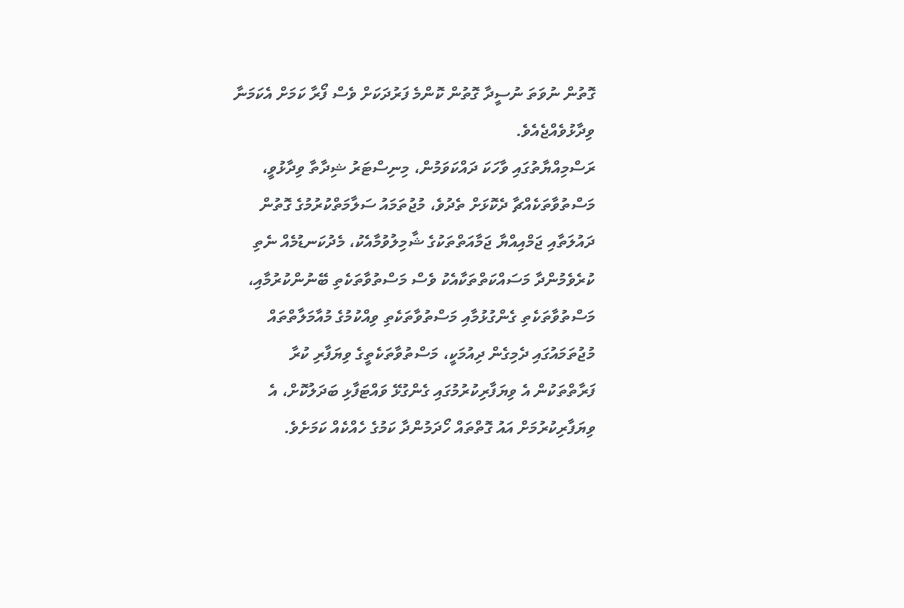ގޮތުން ނުވަތަ ނުސީދާ ގޮތުން ކޮންމެ ފަރުދަކަށް ވެސް ފޯރާ ކަމަށް އެކަމަނާ ވިދާޅުވެއްޖެއެވެ.
ރަސްމިއްޔާތުގައި ވާހަކަ ދައްކަވަމުން، މިނިސްޓަރު ޝިދާތާ ވިދާޅުވީ، މަސްތުވާތަކެއްޗާ ދެކޮޅަށް ތެދުވެ، މުޖުތަމައު ސަލާމަތްކުރުމުގެ ގޮތުން ދައުލަތާއި ޖަމްއިއްޔާ ޖަމާއަތްތަކުގެ ޝާމިލުވުމާއެކު، މެދުކަނޑުމެއް ނެތި ކުރެވެމުންދާ މަސައްކަތްތަކާއެކު ވެސް މަސްތުވާތަކެތި ބޭނުންކުރުމާއި، މަސްތުވާތަކެތި ގެންގުޅުމާއި މަސްތުވާތަކެތި ވިއްކުމުގެ މުއާމަލާތްތައް މުޖުތަމައުގައި ދެމިގެން ދިއުމަކީ، މަސްތުވާތަކެތީގެ ވިޔަފާރި ކުރާ ފަރާތްތަކުން އެ ވިޔަފާރިކުރުމުގައި ގެންގުޅޭ ވައްޓަފާޅި ބަދަލުކޮށް، އެ ވިޔަފާރިކުރުމަށް އައު ގޮތްތައް ހޯދަމުންދާ ކަމުގެ ހެއްކެއް ކަމަށެވެ.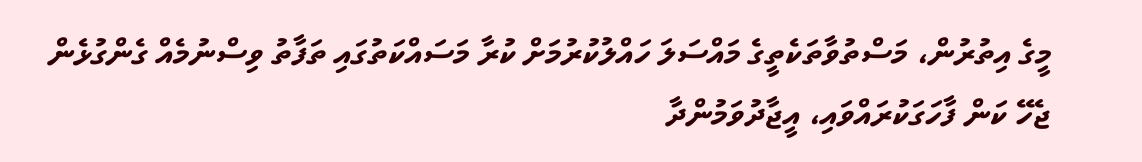މީގެ އިތުރުން، މަސްތުވާތަކެތީގެ މައްސަލަ ހައްލުކުރުމަށް ކުރާ މަސައްކަތުގައި ތަފާތު ވިސްނުމެއް ގެންގުޅެން ޖެހޭ ކަން ފާހަގަކުރައްވައި، އީޖާދުވަމުންދާ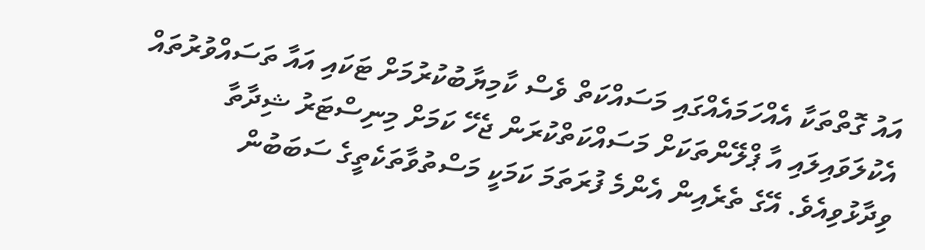އައު ގޮތްތަކާ އެއްހަމައެއްގައި މަސައްކަތް ވެސް ކާމިޔާބުކުރުމަށް ޓަކައި އައާ ތަސައްވުރުތައް އެކުލަވައިލައި އާ ޕްލޭންތަކަށް މަސައްކަތްކުރަން ޖެހޭ ކަމަށް މިނިސްޓަރު ޝިދާތާ ވިދާޅުވިއެވެ. އޭގެ ތެރެއިން އެންމެ ފުރަތަމަ ކަމަކީ މަސްތުވާތަކެތީގެ ސަބަބުން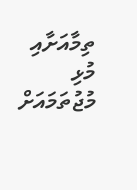ތިމާއަށާއި މުޅި މުޖުތަމައަށް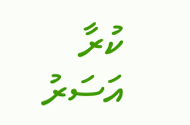ކުރާ އަސަރު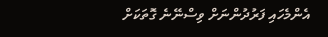އެންމެހައި ފަރުދުންނަށް ވިސްނޭނެ ގޮތަކަށް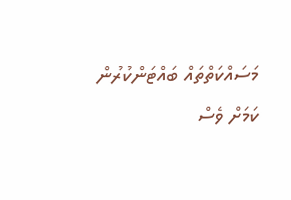މަސައްކަތްތައް ބައްޓަންކުރުން ކަމަށް ވެސް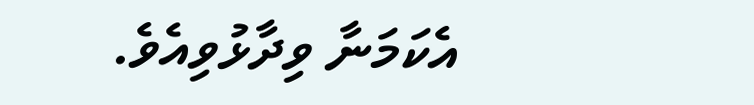އެކަމަނާ ވިދާޅުވިއެވެ.